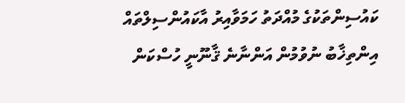ކައުސިންތަކުގެ މުއްދަތު ހަމަވާއިރު އާކައުންސިލްތައް އިންތިޚާބު ނުވުމުން އަންނާނެ ޤާނޫނީ ހުސްކަން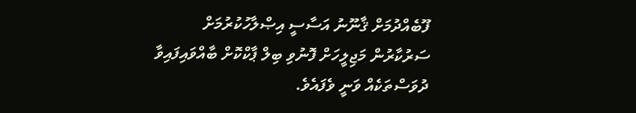ފޫބެއްދުމަށް ޤާނޫނު އަސާސީ އިޞްލާހުކުރުމަށް ސަރުކާރުން މަޖިލީހަށް ފޮނުވި ބިލް ޕާކްކޮށް ބާއްވައިފައިވާ ދުވަސްތަކެއް ވަނީ ވެފައެވެ.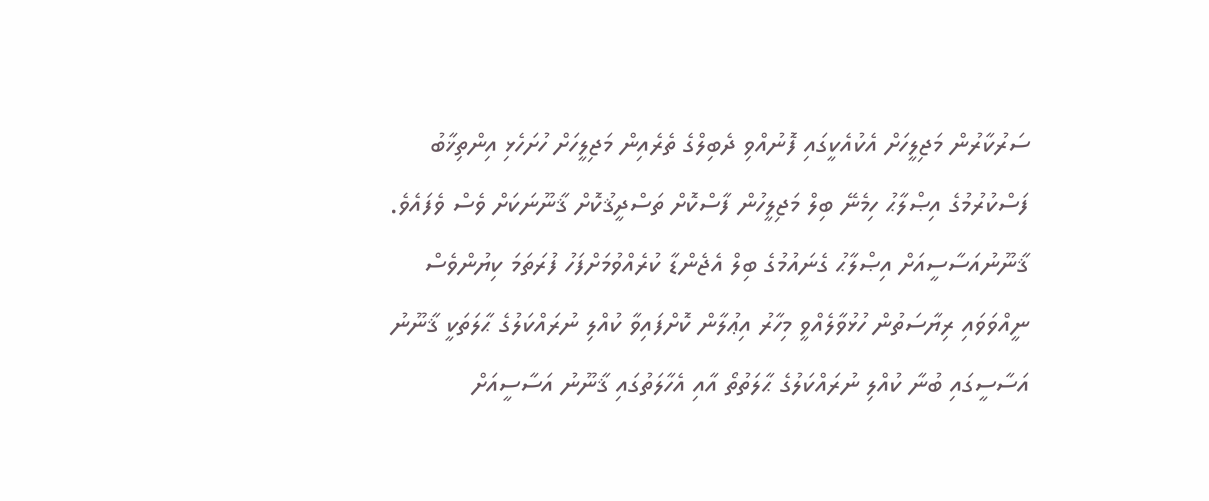ސަރުކާރުން މަޖިލީހަށް އެކުއެކީގައި ފޮނުއްވި ދެބިލްގެ ތެރެއިން މަޖިލީހަށް ހުށަހެޅި އިންތިޚާބު ފަސްކުރުމުގެ އިޞްލާޙު ހިމެނޭ ބިލް މަޖިލީހުން ފާސްކޮށް ތަސްދީޤުކޮށް ޤާނޫނަކަށް ވެސް ވެފައެވެ.
ޤާނޫނުއަސާސީއަށް އިޞްލާޙު ގެނައުމުގެ ބިލް އެޖެންޑާ ކުރެއްވުމަށްފަހު ފުރަތަމަ ކިޔުންވެސް ނީއްވަވައި ރިޔާސަތުން ހުޅުވާލެއްވީ މިހާރު އިޢުލާން ކޮށްފައިވާ ކުއްލި ނުރައްކަލުގެ ޙާލަތަކީ ޤާނޫނު އަސާސީގައި ބުނާ ކުއްލި ނުރައްކަލުގެ ޙާލަތުތޯ އާއި އެހާލަތުގައި ޤާނޫނު އަސާސީއަށް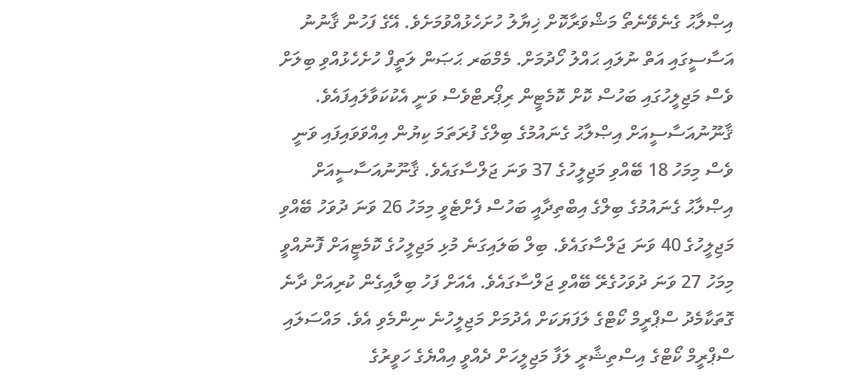އިޞްލާޙު ގެނެވޭނެތޯ މަޝްވަރާކޮށް ޚިޔާލު ހުށަހެޅުއްވުމަށެވެ. އޭގެ ފަހުން ޤާނުނު އަސާސީގައި އަތް ނުލައި ޙައްލު ހޯދުމަށް. މެމްބަރ ޙަޞަން ލަތީފް ހުށެހެޅުއްވި ބިލަށް ވެސް މަޖިލީހުގައި ބަހުސް ކޮށް ކޮމެޓީން ރިޕޯރޓްވެސް ވަނީ އެކުކަވާލައިފައެވެ.
ޤާނޫނުއަސާސީއަށް އިޞްލާޙު ގެނައުމުގެ ބިލްގެ ފުރަތަމަ ކިޔުން އިއްވަވައިފައި ވަނީ ވެސް މިމަހު 18 ބޭއްވި މަޖިލީހުގެ 37 ވަނަ ޖަލްސާގައެވެ. ޤާނޫނުއަސާސީއަށް އިޞްލާޙު ގެނައުމުގެ ބިލްގެ އިބްތިދާއީ ބަހުސް ފެށްޓެވީ މިމަހު 26 ވަނަ ދުވަހު ބޭއްވި މަޖިލީހުގެ 40 ވަނަ ޖަލްސާގައެވެ. ބިލް ބަލައިގަނެ މުޅި މަޖިލީހުގެ ކޮމެޓީއަށް ފޮނުއްވީ މިމަހު 27 ވަނަ ދުވަހުގެރޭ ބޭއްވި ޖަލްސާގައެވެ. އެއަށް ފަހު ބިލާއިގެން ކުރިއަށް ދާނެ ގޮތަކާމެދު ސްޕްރީމް ކޯޓްގެ ލަފަޔަކަށް އެދުމަށް މަޖިލީހުނެ ނިންމެވި އެވެ. މައްސަލައި ސްޕްރީމް ކޯޓްގެ އިސްތިޝާރީ ލަފާ މަޖިލީހަށް ދެއްވީ އިއްޔެގެ ހަވީރުގެ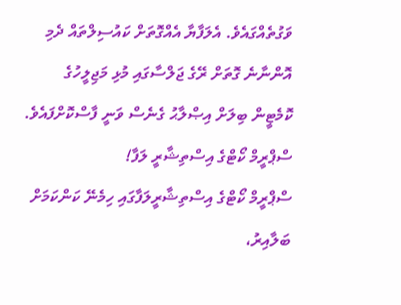ވަގުތެއްގައެވެ. އެލަފާޔާ އެއްގޮތަށް ކައުސިލްތައް ދެމި އޮންނާނެ ގޮތަށް ރޭގެ ޖަލްސާގައި މުޅި މަޖިލީހުގެ ކޮމެޓީން ބިލަށް އިޞްލާޙު ގެނެސް ވަނީ ފާސްކޮށްފައެވެ.
ސްޕްރީމް ކޯޓްގެ އިސްތިޝާރީ ލަފާ!
ސްޕްރީމް ކޯޓްގެ އިސްތިޝާރީލަފާގައި ހިމެނޭ ކަންކަމަށް ބަލާއިރު،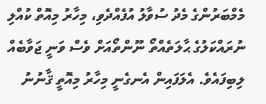މެމްބަރުންގެ މެދު ސުވާލު އުފެއްދެވި، މިހާރު މިއޮތް ކުއްލި ނުރައްކަލުގެ ޙާލަތެއްތޯ ނޫންތޯއަށް ވެސް ވަނީ ޖަވާބެއް ލިބިފައެވެ. އެލަފައިން އެނގެނީ މިހާރު މިއޮތީ ޤާނުނު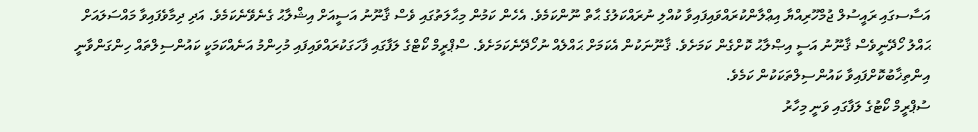އަސާސގައި ރައީސުލް ޖުމްހޫރިއްޔާ އިޢްލާންކުރައްވައިފައިވާ ކުއްލި ނުރައްކަލުގެ ޙާތް ނޫންކަމެވެ. އެހެން ކަމުން މިޙާލަތުގައި ވެސް ޤާނޫނު އަސީއަށް އިޝްލާޙު ގެނެވޭނެކަމެވެ. އަދި ދިމާވެފައިވާ މައްސަލައަށް ޙައްލު ހޯދޭނީވެސް ޤާނޫނު އަސީ އިޞްލާޙު ކޮށްގެން ކަމަށެވެ. ޤާނޫނަކުން އެކަމަށް ޙައްލެއް ނުހޯދޭނެކަމަށެވެ. ސްޕްރީމް ކޯޓްގެ ލަފާގައި ފާހަގަކުރައްވައިފައި މުހިންމު އަނެއްކަމަކީ ކައުންސިލްތައް ހިންގަންވާނީ އިންތިޚާބުކޮށްފައިވާ ކައުންސިލްތަކަކުން ކަމެވެ.
ސުޕްރީމް ކޯޓުގެ ލަފާގައި ވަނީ މިހާރު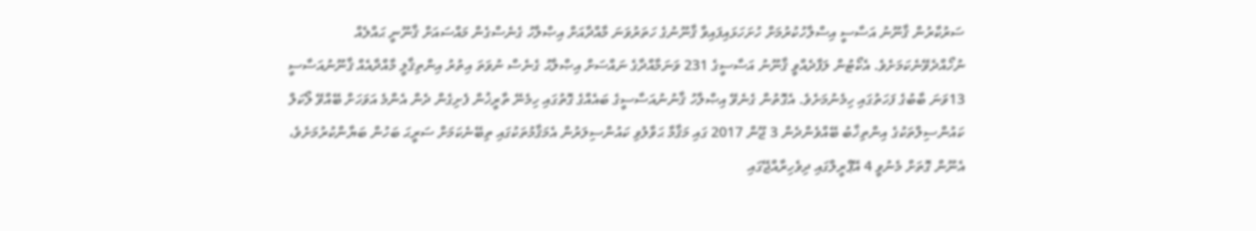ސަރުކާރުން ޤާނޫނު އަސާސީ އިސްލާހުކުރުމަށް ހުށަހަޅައިފައިވާ ޤާނޫނުގެ ހަތަރުވަނަ މާއްދާއަށް އިޞްލާހު ގެނެސްގެން މައްސައަށް ޤާނޫނީ ޙައްލެއް ނުހޯއްދެވޭނެކަމަށެވެ. އެކޯޓުން ލަފާދެއްވީ ޤާނޫނު އަސާސީގެ 231 ވަނަމާއްދާގެ ނައްސަށް އިޞްލާޙު ގެނެސް ނުވަތަ އިތުރު އިންތިޤާލީ މާއްދާއެއް ޤާނޫނުއަސާސީ 13ވަނަ ބާބުގެ ފަހަތުގައި ހިމެނުމަށެވެ. އެގޮތުން ގެނެވޭ އިޞްލާހު ޤާނުނުއަސާސީގެ ބައެއްގެ ގޮތުގައި ހިމެނޭ ތާރީޚުން ފެށިގެން ދެން އެންމެ އަވަހަށް ބޭއްވޭ ލޯކަލް ކައުންސިލްތަކުގެ އިންތިޚާބު ބޭއްވެންދެން 3 ޖޫން 2017 ގައި މަޤާމާ ޙަވާލުވި ކައުންސިލަރުން އެމަޤާމުތަކުގައި ތިބޭނެކަމަށް ސަރީޙަ ބަހުން ބަޔާންކުރުމަށެވެ، އެނޫން ގޮތަށް މެނުވީ 4 އޭޕްރީލްގައި ދިވެހިރާއްޖޭގައި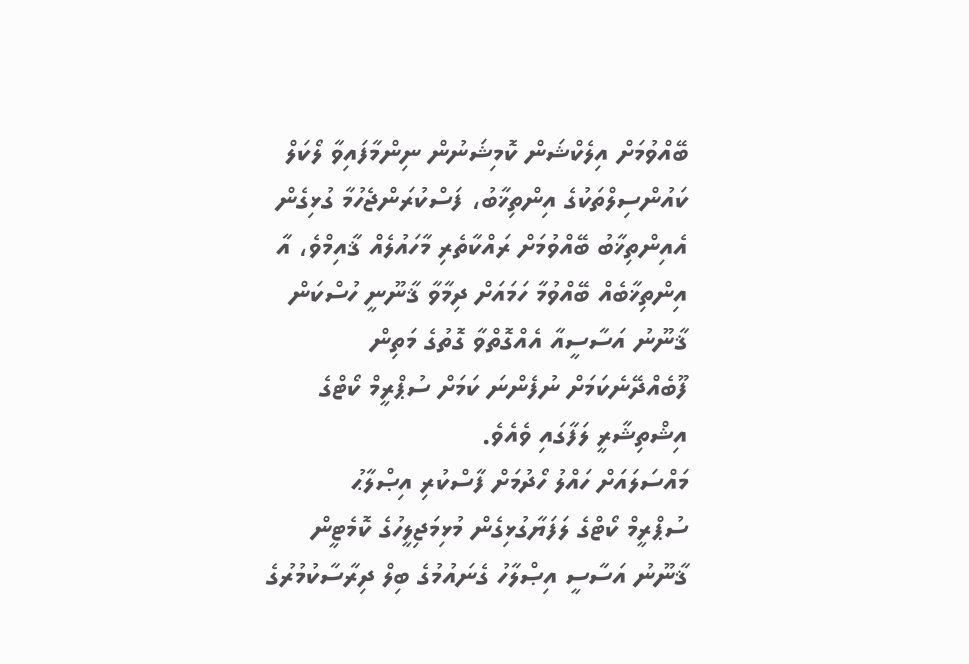ބޭއްވުމަށް އިލެކްޝަން ކޮމިޝަނުން ނިންމާފައިވާ ލޯކަލް ކައުންސިލްތަކުގެ އިންތިޚާބު، ފަސްކުރަންޖެހުމާ ގުޅިގެން އެއިންތިޚާބު ބޭއްވުމަށް ރައްކާތެރި މާހައުލެއް ޤާއިމްވެ، އާ އިންތިޚާބެއް ބޭއްވުމާ ހަމައަށް ދިމާވާ ޤާނޫނީ ހުސްކަން ޤާނޫނު އަސާސީއާ އެއްގޮތްވާ ގޮތުގެ މަތިން ފޫބެއްދޭނެކަމަށް ނުފެންނަ ކަމަށް ސުޕްރީމް ކޯޓްގެ އިޝްތިޝާރީ ލަފާގައި ވެއެވެ.
މައްސަލައަށް ހައްލު ހޯދުމަށް ފާސްކުރި އިޞްލާޙު
ސުޕްރީމް ކޯޓްގެ ލަފަޔާގުޅިގެން މުޅިމަޖިލީހުގެ ކޮމެޓީން ޤާނޫނު އަސާސީ އިޞްލާހު ގެނައުމުގެ ބިލް ދިރާސާކުމުރުގެ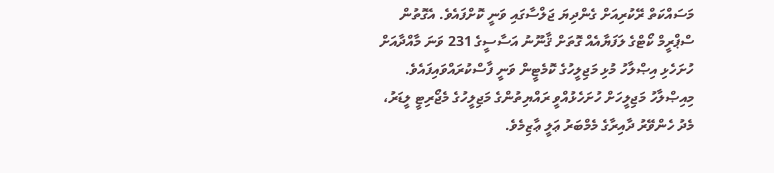މަސައްކަތް ރޭކުރިއަށް ގެންދިޔަ ޖަލްސާގައި ވަނީ ކޮށްފައެވެ. އެގޮތުން ސްޕްރީމް ކޯޓްގެ ލަފަޔާއެއް ގޮތަށް ޤާނޫނު އަސާސީގެ 231 ވަނަ މާއްދާއަށް ހުށަހެޅި އިޞްލާހު މުޅި މަޖިލީހުގެ ކޮމެޓީން ވަނީ ފާސްކުރައްވައިފައެވެ. މިއިޞްލާހު މަޖިލީހަށް ހުށަހެޅުއްވީ ރައްޔިތުންގެ މަޖިލީހުގެ މެޖޯރިޓީ ލީޑަރު، މެދު ހެންވޭރު ދާއިރާގެ މެމްބަރު ޢަލީ ޢާޒިމެވެ.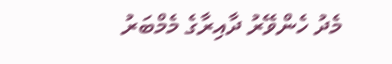މެދު ހެންވޭރު ދާއިރާގެ މެމްބަރު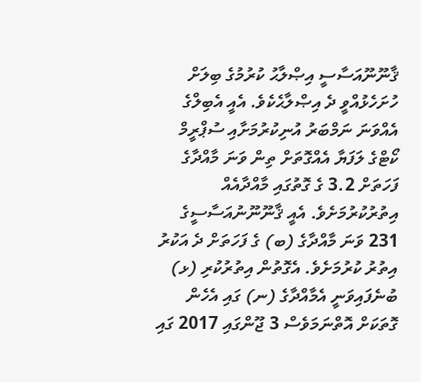ޤާނޫނޫއަސާސީ އިޞްލާޙު ކުރުމުގެ ބިލަށް ހުށަހެޅުއްވީ ދެ އިޞްލާޙެކެވެ. އެއީ އެބިލްގެ އެއްވަނަ ނަމްބަރު އުނިކުރުމަށާއި ސުޕްރީމް ކޯޓްގެ ލަފަޔާ އެއްގޮތަށް ތިން ވަނަ މާއްދާގެ ފަހަތަށް 3.2 ގެ ގޮތުގައި މާއްދާއެއް އިތުރުކުރުމަށެވެ. އެއީ ޤާނޫނޫނުއަސާސީގެ 231 ވަނަ މާއްދާގެ (ބ) ގެ ފަހަތަށް ދެ އަކުރު އިތުރު ކުރުމަށެވެ. އެގޮތުން އިތުރުކުރި (ޅ) ބުނެފައިވަނީ އެމާއްދާގެ (ނ) ގައި އެހެން ގޮތަކަށް އޮތްނަމަވެސް 3 ޖޫންގައި 2017 ގައި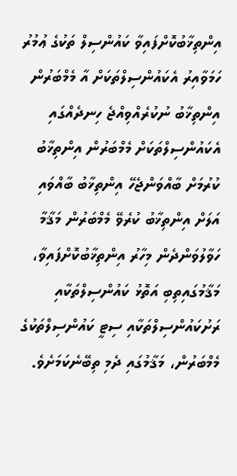އިންތިޚާބުކޮށްފައިވާ ކައުންސިލް ތަކުގެ ޢުމުރު ހަމަވާއިރު އެކައުންސިލްތަކަށް އާ މެމްބަރުން އިންތިޚާބު ނުކުރެއްވިއްޖެ ހިނދެއްގައި އެކައުންސިލްތަކަށް މެމްބަރުން އިންތިޚާބު ކުރުމަށް ބާއްވަންޖެހޭ އިންތިޚާބު ބާއްވައި އަލަށް އިންތިޚާބު ކުރެވޭ މެމްބަރުން މަޤާމާ ހަވާލުވަންދެން މިހާރު އިންތިޚާބުކޮށްފައިވާ، މަޤާމުގައިތިބި އަތޮޅު ކައުންސިލްތަކާއި ރަށުކައުންސިލްތަކާއި ސިޓީ ކައުންސިލްތަކުގެ މެމްބަރުން، މަޤާމުގައި ދެމި ތިބޭނެކަމަށެވެ.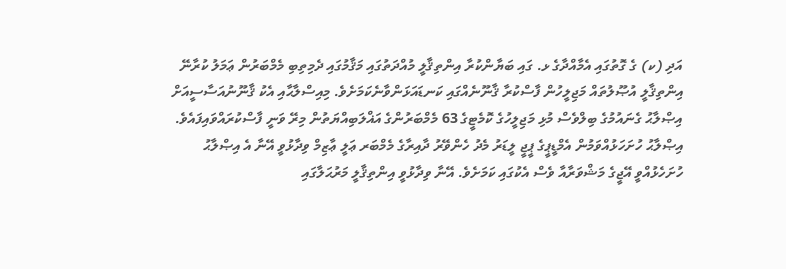އަދި (ކ) ގެ ގޮތުގައި އެމާއްދާގެ ޅ. ގައި ބަޔާންކުރާ އިންތިޤާލީ މުއްދަތުގައި މަޤާމުގައި ދެމިތިބި މެމްބަރުން ޢަމަލު ކުރާނޭ އިންތިޤާލީ އުޞޫލުތައް މަޖިލީހުން ފާސްކުރާ ޤާނޫނެއްގައި ކަނޑައަޅަންވާނެކަމަށެވެ. މިއިސްލާޙާއި އެކު ޤާނޫނުއަސާސީއަށް އިޞްލާޙު ގެނައުމުގެ ބިލްވެސް މުޅި މަޖިލީހުގެ ކޮމެޓީގެ 63 މެމްބަރުންގެ އަޣްލަބިއްޔަތުން މިރޭ ވަނީ ފާސްކުރައްވައިފައެވެ.
އިޞްލާޙު ހުށަހަޅުއްވަމުން އެމްޑީޕީގެ ޕީޖީ ލީޑަރު މެދު ހެންވޭރު ދާއިރާގެ މެމްބަރ ޢަލީ ޢާޒިމް ވިދާޅުވީ އޭނާ އެ އިޞްލާޙު ހުށަހެޅުއްވީ އޭޖީގެ މަޝްވަރާއާ ވެސް އެކުގައި ކަމަށެވެ. އޭނާ ވިދާޅުވީ އިންތިޤާލީ މަރުޙަލާގައި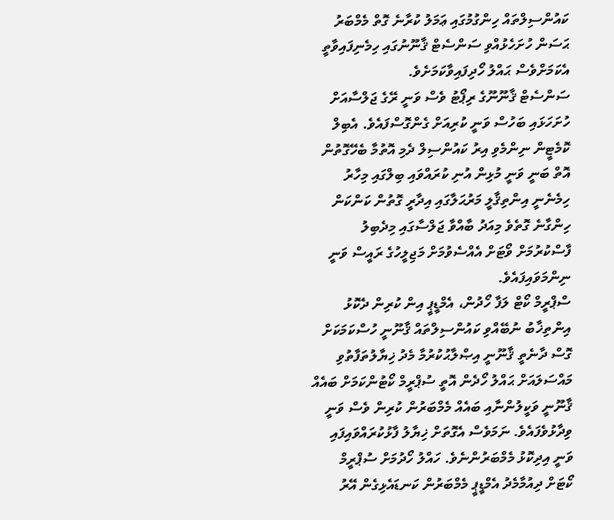ކައުންސިލްތައް ހިންގުމުގައި ޢަމަލު ކުރާނެ ގޮތް މެމްބަރު ޙަސަން ހުށަހެޅުއްވި ސަންސެޓް ޤާނޫނުގައި ހިމެނިފައިވާތީ އެކަމަށްވެސް ޙައްލު ހޯދިފައިވާކަމަށެވެ.
ސަންސެޓް ޤާނޫނޫގެ ރިޕޯޓު ވެސް ވަނީ ރޭގެ ޖަލްސާއަށް ހުށަހަޅައި ބަހުސް ވަނީ ކުރިއަށް ގެންގޮސްފައެވެ. އެބިލް ކޮމެޓީން ނިންމެވި އިރު ކައުންސިލް ދެމި އޮތުމާ ބެހޭގޮތުން އޮތް ބަނީ ވަނީ މުޅިން އުނި ކުރައްވައި ބިލްގައި މިހާރު ހިމެނެނީ އިންތިޤާލީ މަރުޙަލާގައި އިދާރީ ގޮތުން ކަންކަން ހިންގާނެ ގޮތެވެ މިއަދު ބާއްވާ ޖަލްސާގައި މިދެބިލު ފާސްކުރުމަށް ވޯޓަށް އެއްސެވުމަށް މަޖިލީހުގެ ރައީސް ވަނީ ނިންމަވައިފައެވެ.
ސްޕްރީމް ކޯޓް ލަފާ ހޯދުން، އެމްޑީޕީ އިން ކުރިން ދެކޮޅު
އިންތިޚާބު ނުބޭއްވި ކައުންސިލްތައް ޤާނޫނީ ހުސްކަމަކަށް ގޮސް ދާނެތީ ޤާނޫނީ އިޞްލާޙުކުރުމާ މެދު ޚިޔާލުތަފާތުވި މައްސަލައަށް ޙައްލު ހޯދެން އޮތީ ސުޕްރީމް ކޯޓުންކަމަށް ބައެއް ޤާނޫނީ ވަކީލުންނާއި ބައެއް މެމްބަރުން ކުރިން ވެސް ވަނީ ވިދާޅުވެފައެވެ. ނަމަވެސް އެގޮތަށް ޚިޔާލު ފާޅުކުރައްވައިފައި ވަނީ އިދިކޮޅު މެމްބަރުންނެވެ. ހައްލު ހޯދުމަށް ސުޕްރީމް ކޯޓަށް ދިއުމާމެދު އެމްޑީޕީ މެމްބަރުން ކަނޑައެޅިގެން އޭރު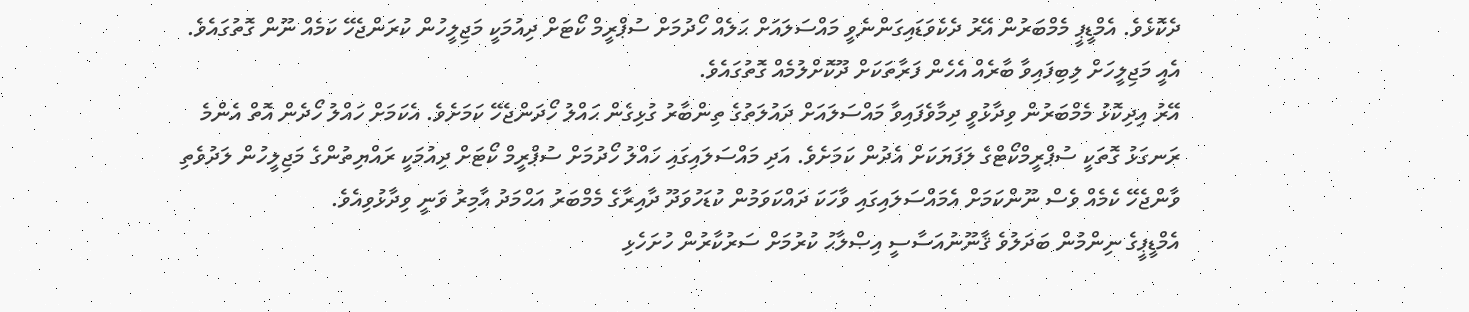ދެކޮޅެވެ. އެމްޑީޕީ މެމްބަރުން އޭރު ދެކެވަޑައިގަންނެވީ މައްސަލައަށް ޙަލެއް ހޯދުމަށް ސުޕްރީމް ކޯޓަށް ދިއުމަކީ މަޖިލީހުން ކުރަންޖެހޭ ކަމެއް ނޫން ގޮތުގައެވެ. އެއީ މަޖިލީހަށް ލިބިފައިވާ ބާރެއް އެހެން ފަރާތަކަށް ދޫކޮށްލުމެއް ގޮތުގައެވެ.
އޭރު އިދިކޮޅު މެމްބަރުން ވިދާޅުވީ ދިމާވެފައިވާ މައްސަލައަށް ދައުލަތުގެ ތިންބާރު ގުޅިގެން ޙައްލު ހޯދަންޖެހޭ ކަމަށެވެ. އެކަމަށް ހައްލު ހޯދެން އޮތް އެންމެ ރަނގަޅު ގޮތަކީ ސުޕްރީމްކޯޓްގެ ލަފަޔަކަށް އެދުން ކަމަށެވެ. އަދި މައްސަލައިގައި ހައްލު ހޯދުމަށް ސުޕްރީމް ކޯޓަށް ދިއުމަކީ ރައްޔިތުންގެ މަޖިލީހުން ލަދުވެތި ވާންޖެހޭ ކެމެއް ވެސް ނޫންކަމަށް އެމައްސަލައިގައި ވާހަކަ ދައްކަވަމުން ކުޑަހުވަދޫ ދާއިރާގެ މެމްބަރު އަޙްމަދު އާމިރު ވަނީ ވިދާޅުވިއެވެ.
އެމްޑީޕީގެ ނިންމުން ބަދަލުވެ ޤާނޫނުއަސާސީ އިޞްލާޙު ކުރުމަށް ސަރުކާރުން ހުށަހެޅި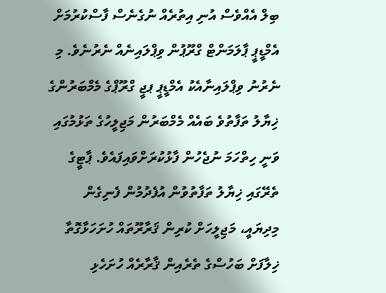ބިލް އެއްވެސް އުނި އިތުރެއް ނުގެނެސް ފާސްކުރުމަށް އެމްޑީޕީ ޕާލަމަންޓް ގްރޫޕުން ވިޕްލައިނެއް ނެރުނެވެ. މި ނެރުނު ވިޕްލައިނާއެކު އެމްޑީޕީ ޕޖީ ގްރޫޕްގެ މެމްބަރުންގެ ޚިޔާލު ތަފާތުވެ ބައެއް މެމްބަރުން މަޖިލީހުގެ ތަޅުމުގައި ވަނީ ހިތްހަމަ ނުޖެހުން ފާޅުކުރަށްވައިފައެވެ. ޕާޓީގެ ތެރޭގައި ޚިޔާލު ތަފާތުވުން އުފެދުމުން ފެނިގެން މިދިޔައީ، މަޖިލީހަށް ކުރިން ޤަރާރޫތައް ހުށަހަޅާގޮތާ ޚިލާފަށް ބަހުސްގެ ތެރެއިން ޤާރާރެއް ހުށަހެޅި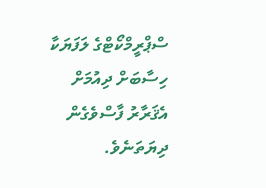ސްޕްރީމްކޯޓްގެ ލަފަޔަކާ ހިސާބަށް ދިއުމަށް އެޤަރާރު ފާސްވެގެން ދިޔަތަނެވެ.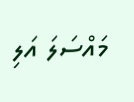މައްސަލަ އަލި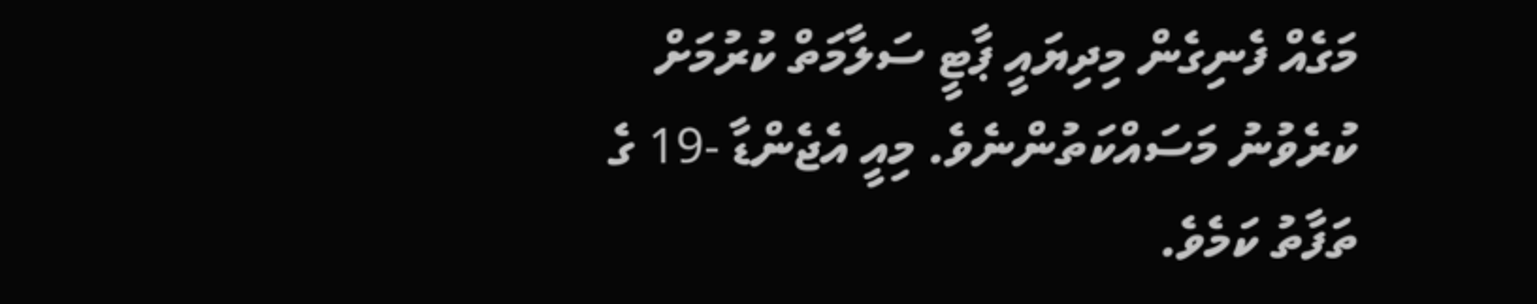މަގެއް ފެނިގެން މިދިޔައީ ޕާޓީ ސަލާމަތް ކުރުމަށް ކުރެވުނު މަސައްކަތުންނެވެ. މިއީ އެޖެންޑާ -19 ގެ ތަފާތު ކަމެވެ.